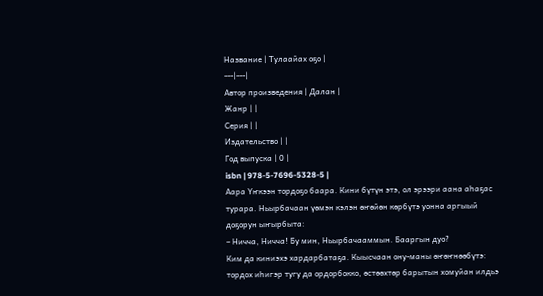Название | Тулаайах оҕо |
---|---|
Автор произведения | Далан |
Жанр | |
Серия | |
Издательство | |
Год выпуска | 0 |
isbn | 978-5-7696-5328-5 |
Аара Үҥкээн тордоҕо баара. Кини бүтүн этэ, ол эрээри аана аһаҕас турара. Ньырбачаан үөмэн кэлэн өҥөйөн көрбүтэ уонна аргыый доҕорун ыҥырбыта:
– Ничча, Ничча! Бу мин, Ньырбачааммын. Бааргын дуо?
Ким да киниэхэ хардарбатаҕа. Кыысчаан ону-маны өҥөҥнөөбүтэ: тордох иһигэр тугу да ордорбокко, өстөөхтөр барытын хомуйан илдьэ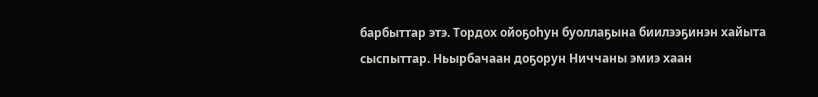барбыттар этэ. Тордох ойоҕоһун буоллаҕына биилээҕинэн хайыта сыспыттар. Ньырбачаан доҕорун Ниччаны эмиэ хаан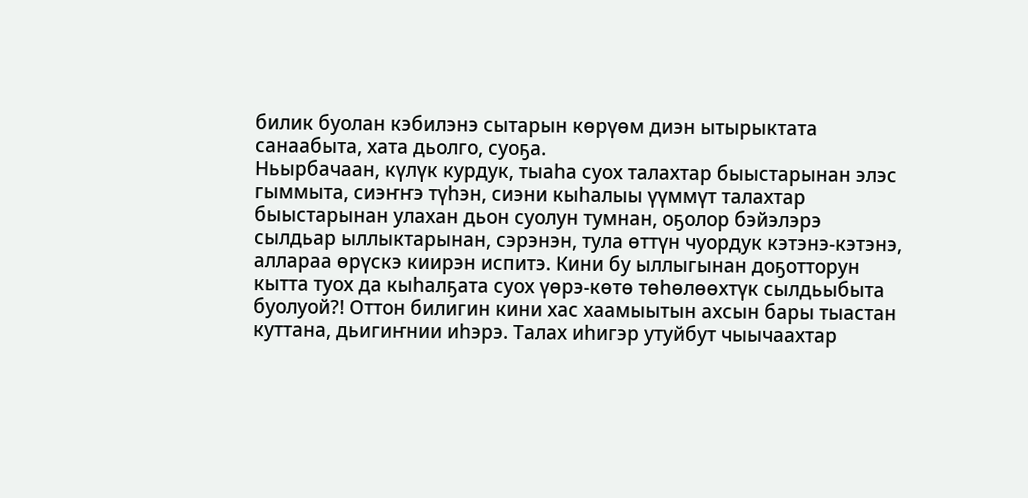билик буолан кэбилэнэ сытарын көрүөм диэн ытырыктата санаабыта, хата дьолго, суоҕа.
Ньырбачаан, күлүк курдук, тыаһа суох талахтар быыстарынан элэс гыммыта, сиэҥҥэ түһэн, сиэни кыһалыы үүммүт талахтар быыстарынан улахан дьон суолун тумнан, оҕолор бэйэлэрэ сылдьар ыллыктарынан, сэрэнэн, тула өттүн чуордук кэтэнэ-кэтэнэ, аллараа өрүскэ киирэн испитэ. Кини бу ыллыгынан доҕотторун кытта туох да кыһалҕата суох үөрэ-көтө төһөлөөхтүк сылдьыбыта буолуой?! Оттон билигин кини хас хаамыытын ахсын бары тыастан куттана, дьигиҥнии иһэрэ. Талах иһигэр утуйбут чыычаахтар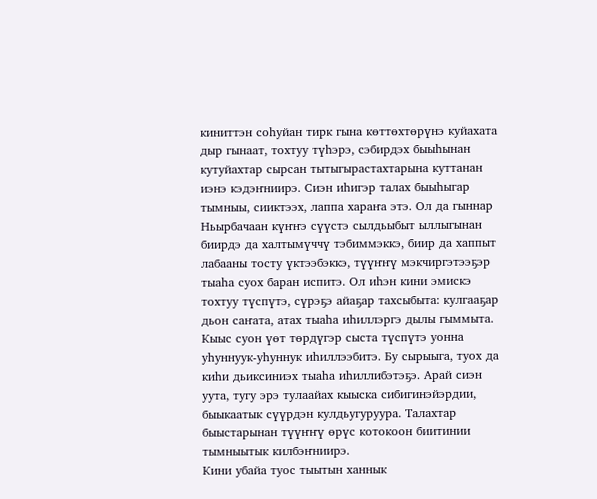киниттэн соһуйан тирк гына көттөхтөрүнэ куйахата дыр гынаат, тохтуу түһэрэ, сэбирдэх быыһынан кутуйахтар сырсан тытыгырастахтарына куттанан иэнэ кэдэҥниирэ. Сиэн иһигэр талах быыһыгар тымныы, сииктээх, лаппа хараҥа этэ. Ол да гыннар Ньырбачаан күҥҥэ сүүстэ сылдьыбыт ыллыгынан биирдэ да халтымүччү тэбиммэккэ, биир да хаппыт лабааны тосту үктээбэккэ, түүҥҥү мэкчиргэтээҕэр тыаһа суох баран испитэ. Ол иһэн кини эмискэ тохтуу түспүтэ, сүрэҕэ айаҕар тахсыбыта: кулгааҕар дьон саҥата, атах тыаһа иһиллэргэ дылы гыммыта. Кыыс суон үөт төрдүгэр сыста түспүтэ уонна уһуннуук-уһуннук иһиллээбитэ. Бу сырыыга, туох да киһи дьиксиниэх тыаһа иһиллибэтэҕэ. Арай сиэн уута, тугу эрэ тулаайах кыыска сибигинэйэрдии, быыкаатык сүүрдэн кулдьугуруура. Талахтар быыстарынан түүҥҥү өрүс котокоон биитинии тымныытык килбэҥниирэ.
Кини убайа туос тыытын ханнык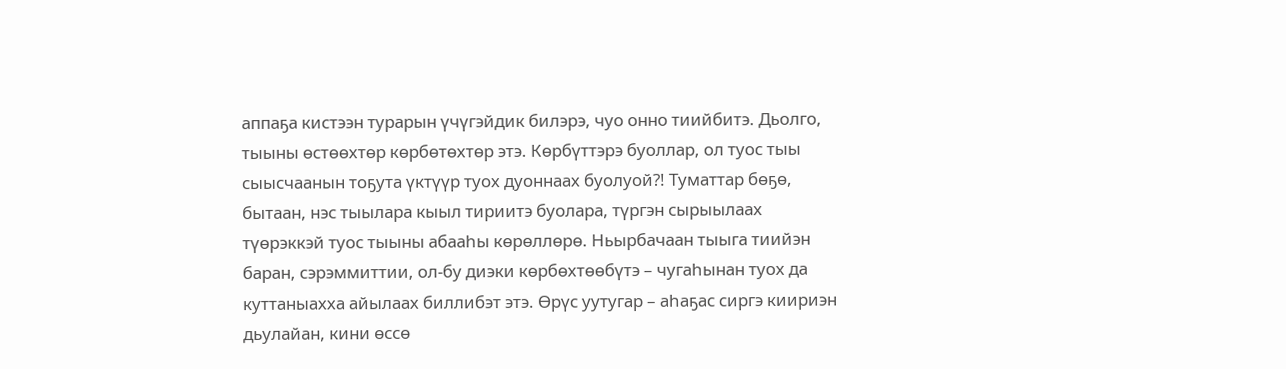аппаҕа кистээн турарын үчүгэйдик билэрэ, чуо онно тиийбитэ. Дьолго, тыыны өстөөхтөр көрбөтөхтөр этэ. Көрбүттэрэ буоллар, ол туос тыы сыысчаанын тоҕута үктүүр туох дуоннаах буолуой?! Туматтар бөҕө, бытаан, нэс тыылара кыыл тириитэ буолара, түргэн сырыылаах түөрэккэй туос тыыны абааһы көрөллөрө. Ньырбачаан тыыга тиийэн баран, сэрэммиттии, ол-бу диэки көрбөхтөөбүтэ – чугаһынан туох да куттаныахха айылаах биллибэт этэ. Өрүс уутугар – аһаҕас сиргэ киириэн дьулайан, кини өссө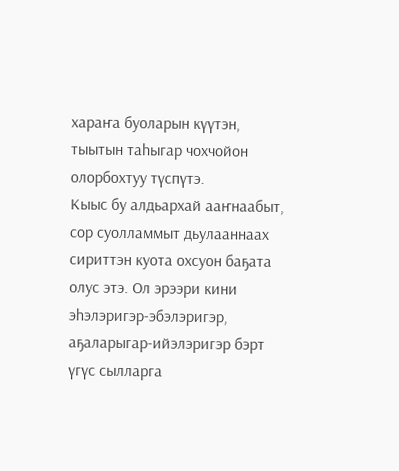хараҥа буоларын күүтэн, тыытын таһыгар чохчойон олорбохтуу түспүтэ.
Кыыс бу алдьархай ааҥнаабыт, сор суолламмыт дьулааннаах сириттэн куота охсуон баҕата олус этэ. Ол эрээри кини эһэлэригэр-эбэлэригэр, аҕаларыгар-ийэлэригэр бэрт үгүс сылларга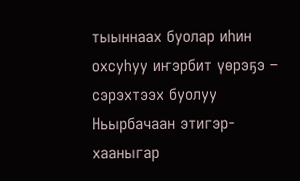тыыннаах буолар иһин охсуһуу иҥэрбит үөрэҕэ – сэрэхтээх буолуу Ньырбачаан этигэр-хааныгар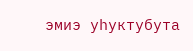эмиэ уһуктубута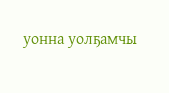уонна уолҕамчы